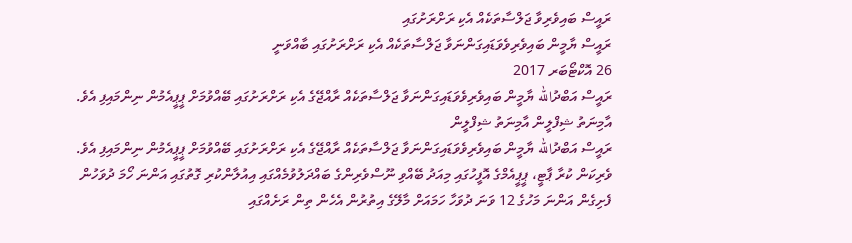ރައީސް ބައިވެރިވާ ޖަލްސާތަކެއް އެކި ރަށްރަށުގައި
ރައީސް ޔާމީން ބައިވެރިވެވަޑައިގަންނަވާ ޖަލްސާތަކެއް އެކި ރަށްރަށުގައި ބާއްވަނީ
26 އޮކްޓޯބަރ 2017
ރައީސް އަބްދުالله ޔާމީން ބައިވެރިވެވަޑައިގަންނަވާ ޖަލްސާތަކެއް ރާއްޖޭގެ އެކި ރަށްރަށުގައި ބޭއްވުމަށް ޕީޕީއެމުން ނިންމައިފި އެވެ.
އާމިނަތު ޝިފްލީން އާމިނަތު ޝިފްލީން
ރައީސް އަބްދުالله ޔާމީން ބައިވެރިވެވަޑައިގަންނަވާ ޖަލްސާތަކެއް ރާއްޖޭގެ އެކި ރަށްރަށުގައި ބޭއްވުމަށް ޕީޕީއެމުން ނިންމައިފި އެވެ.
ވެރިކަން ކުރާ ޕާޓީ، ޕީޕީއެމްގެ އޮފީހުގައި މިއަދު ބޭއްވި ނޫސްވެރިންގެ ބައްދަލުވުމެއްގައި އިއުލާންކުރި ގޮތުގައި އަންނަ ހޯމަ ދުވަހުން ފެށިގެން އަންނަ މަހުގެ 12 ވަނަ ދުވަހާ ހަމައަށް މާލޭގެ އިތުރުން އެހެން ތިން ރަށެއްގައި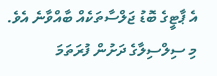އެ ޕާޓީގެ ބޮޑު ޖަލްސާތަކެއް ބާއްވާނެ އެވެ.
މި ސިލްސިލާގެ ދަށުން ފުރަތަމަ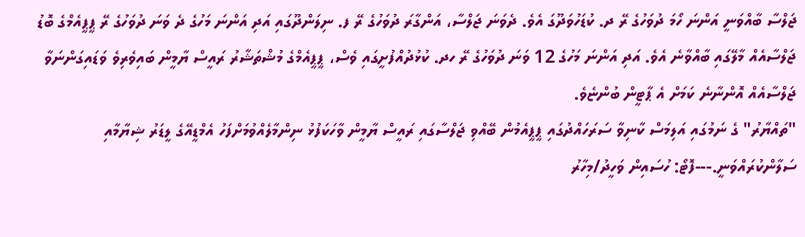ޖަލްސާ ބާއްވަނީ އަންނަ ހޯމަ ދުވަހުގެ ރޭ ދ. ކުޑަހުވަދޫގަ އެވެ. ދެވަނަ ޖަލްސާ، އަންގާރަ ދުވަހުގެ ރޭ ފ. ނިލަންދޫގައި އަދި އަންނަ މަހުގެ ދެ ވަނަ ދުވަހުގެ ރޭ ޕީޕީއެމްގެ ބޮޑު ޖަލްސާއެއް މާލޭގައި ބާއްވާނެ އެވެ. އަދި އަންނަ މަހުގެ 12 ވަނަ ދުވަހުގެ ރޭ ހދ. ކުޅުދުއްފުށީގައި ވެސް، ޕީޕީއެމްގެ މުޝްތަޝާރު ރައީސް ޔާމީން ބައިވެރިވެ ވަޑައިގަންނަވާ ޖަލްސާއެއް އޮންނާނެ ކަމަށް އެ ޕާޓީން ބުންޏެވެ.
"ތައްޔާރު" ގެ ނަމުގައި އަލިމަސް ކާނިވާ ސަރަހައްދުގައި ޕީޕީއެމުން ބޭއްވި ޖަލްސާގައި ރައީސް ޔާމީން ވާހަކަފުޅު ނިންމާލެއްވުމަށްފަހު އެމްޑީއޭގެ ލީޑަރު ޝިޔާމާއި ސަލާންކުރައްވަނީ.---ފޮޓޯ: ހުސައިން ވަހީދު/މިހާރު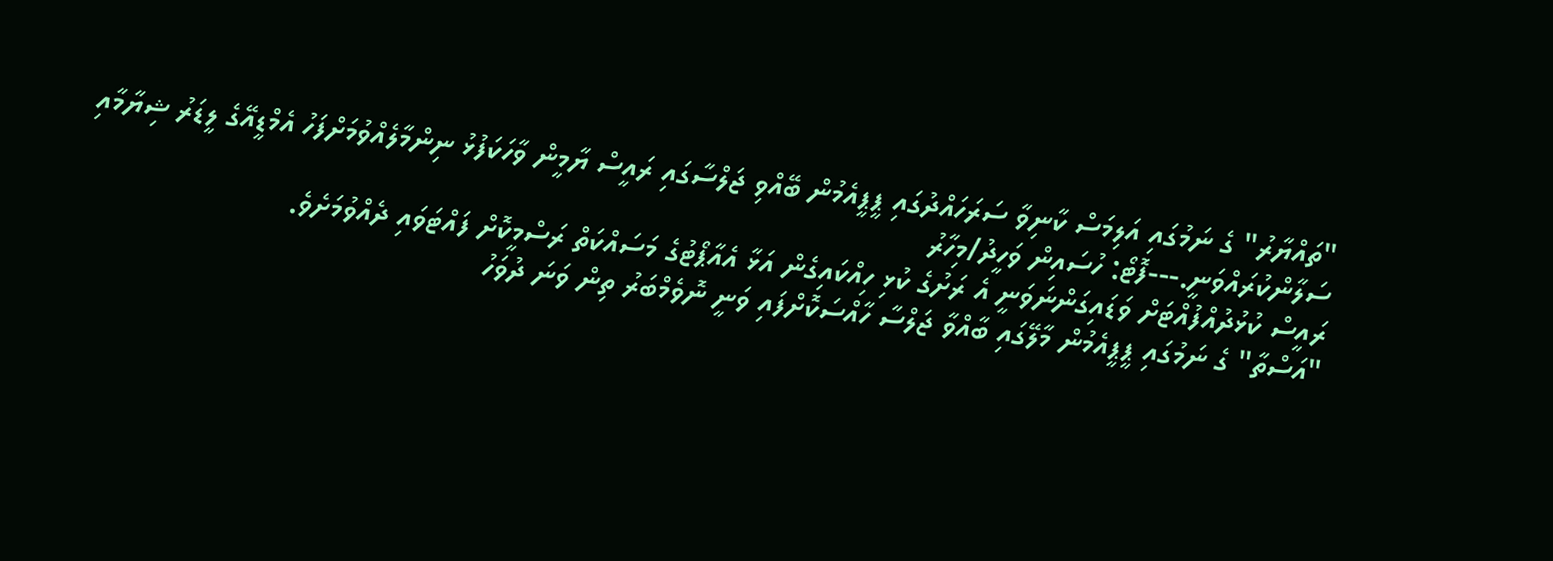"ތައްޔާރު" ގެ ނަމުގައި އަލިމަސް ކާނިވާ ސަރަހައްދުގައި ޕީޕީއެމުން ބޭއްވި ޖަލްސާގައި ރައީސް ޔާމީން ވާހަކަފުޅު ނިންމާލެއްވުމަށްފަހު އެމްޑީއޭގެ ލީޑަރު ޝިޔާމާއި ސަލާންކުރައްވަނީ.---ފޮޓޯ: ހުސައިން ވަހީދު/މިހާރު
ރައީސް ކުޅުދުއްފުއްޓަށް ވަޑައިގަންނަވަނީ އެ ރަށުގެ ކުޅި ހިއްކައިގެން އަޅާ އެއާޕޯޓުގެ މަސައްކަތް ރަސްމީކޮށް ފައްޓަވައި ދެއްވުމަށެވެ.
"އަސްތާ" ގެ ނަމުގައި ޕީޕީއެމުން މާލޭގައި ބާއްވާ ޖަލްސާ ހާއްސަކޮށްފައި ވަނީ ނޮވެމްބަރު ތިން ވަނަ ދުވަހު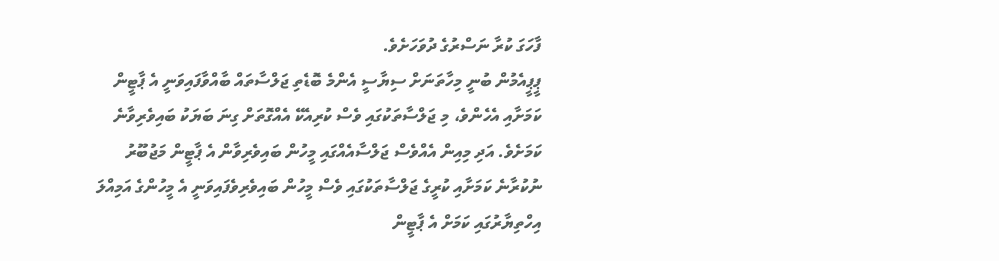ފާހަގަ ކުރާ ނަސްރުގެ ދުވަހަށެވެ.
ޕީޕީއެމުން ބުނީ މިހާތަނަށް ސިޔާސީ އެންމެ ބޮޑެތި ޖަލްސާތައް ބާއްވާފައިވަނީ އެ ޕާޓީން ކަމަށާއި އެހެންވެ، މި ޖަލްސާތަކުގައި ވެސް ކުރިއެކޭ އެއްގޮތަށް ގިނަ ބަޔަކު ބައިވެރިވާނެ ކަމަށެވެ. އަދި މިއިން އެއްވެސް ޖަލްސާއެއްގައި މީހުން ބައިވެރިވާން އެ ޕާޓީން މަޖުބޫރު ނުކުރާނެ ކަމަށާއި ކުރީގެ ޖަލްސާތަކުގައި ވެސް މީހުން ބައިވެރިވެފައިވަނީ އެ މީހުންގެ އަމިއްލަ އިހްތިޔާރުގައި ކަމަށް އެ ޕާޓީން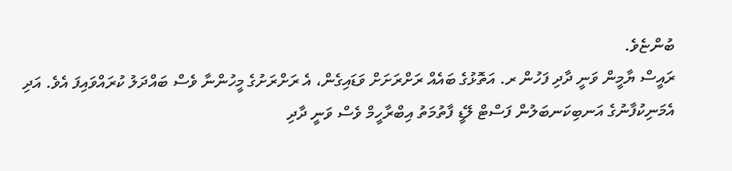ބުންޏެވެ.
ރައީސް ޔާމީން ވަނީ ދާދި ފަހުން ރ. އަތޮޅުގެ ބައެއް ރަށްރަށަށް ވަޑައިގެން، އެ ރަށްރަށުގެ މީހުންނާ ވެސް ބައްދަލު ކުރައްވައިފަ އެވެ. އަދި އެމަނިކުފާނުގެ އަނބިކަނބަލުން ފަސްޓް ލޭޑީ ފާތުމަތު އިބްރާހީމް ވެސް ވަނީ ދާދި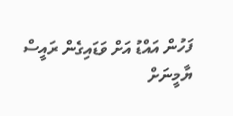ފަހުން އައްޑު އަށް ވަޑައިގެން ރައީސް ޔާމީނަށް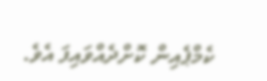ކެމްޕެއިން ކޮށްދެއްވައިފަ އެވެ.